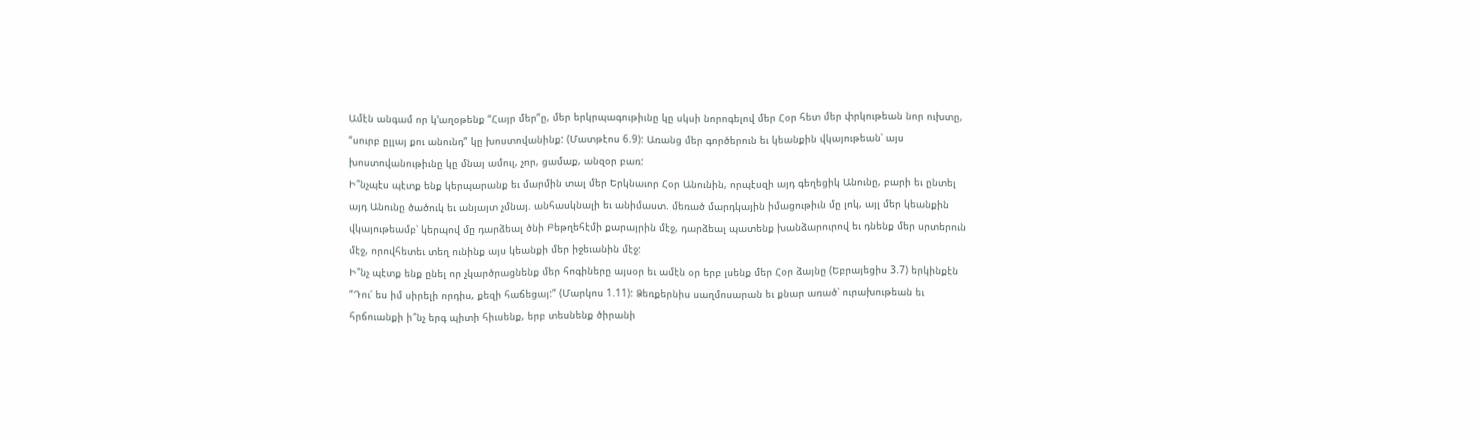Ամէն անգամ որ կ’աղօթենք “Հայր մեր”ը, մեր երկրպագութիւնը կը սկսի նորոգելով մեր Հօր հետ մեր փրկութեան նոր ուխտը, “սուրբ ըլլայ քու անունդ” կը խոստովանինք: (Մատթէոս 6.9): Առանց մեր գործերուն եւ կեանքին վկայութեան՝ այս խոստովանութիւնը կը մնայ ամուլ, չոր, ցամաք, անզօր բառ:
Ի՞նչպէս պէտք ենք կերպարանք եւ մարմին տալ մեր Երկնաւոր Հօր Անունին, որպէսզի այդ գեղեցիկ Անունը, բարի եւ ընտել այդ Անունը ծածուկ եւ անյայտ չմնայ. անհասկնալի եւ անիմաստ. մեռած մարդկային իմացութիւն մը լոկ, այլ մեր կեանքին վկայութեամբ՝ կերպով մը դարձեալ ծնի Բեթղեհէմի քարայրին մէջ, դարձեալ պատենք խանձարուրով եւ դնենք մեր սրտերուն մէջ, որովհետեւ տեղ ունինք այս կեանքի մեր իջեւանին մէջ:
Ի՞նչ պէտք ենք ընել որ չկարծրացնենք մեր հոգիները այսօր եւ ամէն օր երբ լսենք մեր Հօր ձայնը (Եբրայեցիս 3.7) երկինքէն “Դու՛ ես իմ սիրելի որդիս, քեզի հաճեցայ:” (Մարկոս 1.11): Ձեռքերնիս սաղմոսարան եւ քնար առած՝ ուրախութեան եւ հրճուանքի ի՞նչ երգ պիտի հիւսենք, երբ տեսնենք ծիրանի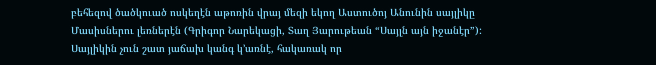բեհեզով ծածկուած ոսկեղէն աթոռին վրայ մեզի եկող Աստուծոյ Անունին սայլիկը Մասիսներու լեռներէն (Գրիգոր Նարեկացի, Տաղ Յարութեան “Սայլն այն իջանէր”):
Սայլիկին չուն շատ յաճախ կանգ կ’առնէ, հակառակ որ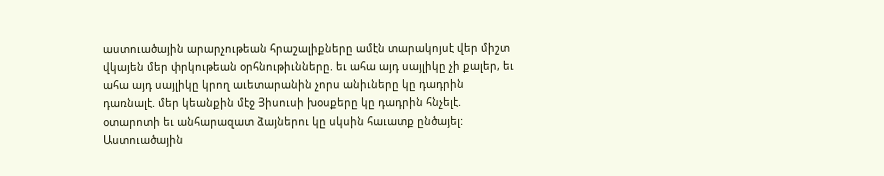աստուածային արարչութեան հրաշալիքները ամէն տարակոյսէ վեր միշտ վկայեն մեր փրկութեան օրհնութիւնները. եւ ահա այդ սայլիկը չի քալեր, եւ ահա այդ սայլիկը կրող աւետարանին չորս անիւները կը դադրին դառնալէ. մեր կեանքին մէջ Յիսուսի խօսքերը կը դադրին հնչելէ. օտարոտի եւ անհարազատ ձայներու կը սկսին հաւատք ընծայել:
Աստուածային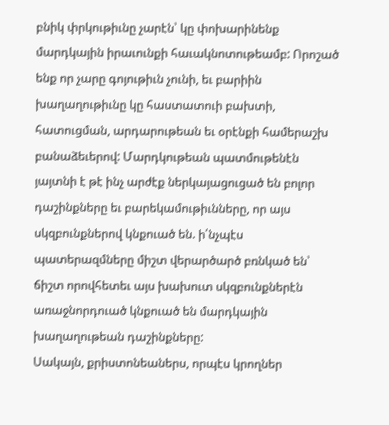բնիկ փրկութիւնը չարէն՝ կը փոխարինենք մարդկային իրաւունքի հաւակնոտութեամբ: Որոշած ենք որ չարը գոյութիւն չունի, եւ բարիին խաղաղութիւնը կը հաստատուի բախտի, հատուցման, արդարութեան եւ օրէնքի համերաշխ բանաձեւերով: Մարդկութեան պատմութենէն յայտնի է թէ ինչ արժէք ներկայացուցած են բոլոր դաշինքները եւ բարեկամութիւնները, որ այս սկզբունքներով կնքուած են. ի՛նչպէս պատերազմները միշտ վերարծարծ բռնկած են՝ ճիշտ որովհետեւ այս խախուտ սկզբունքներէն առաջնորդուած կնքուած են մարդկային խաղաղութեան դաշինքները:
Սակայն, քրիստոնեաներս, որպէս կրողներ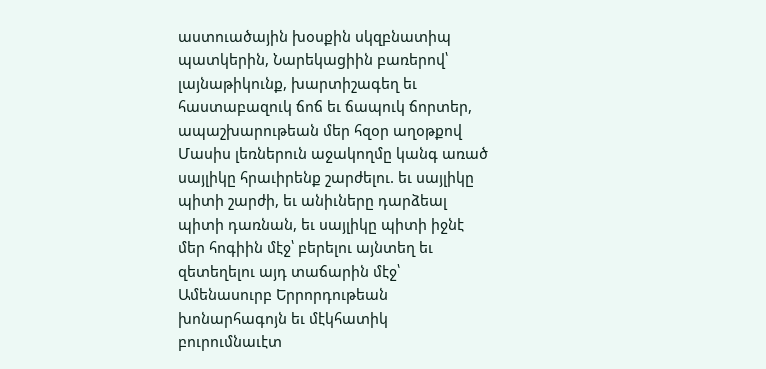աստուածային խօսքին սկզբնատիպ պատկերին, Նարեկացիին բառերով՝ լայնաթիկունք, խարտիշագեղ եւ հաստաբազուկ ճոճ եւ ճապուկ ճորտեր, ապաշխարութեան մեր հզօր աղօթքով Մասիս լեռներուն աջակողմը կանգ առած սայլիկը հրաւիրենք շարժելու. եւ սայլիկը պիտի շարժի, եւ անիւները դարձեալ պիտի դառնան, եւ սայլիկը պիտի իջնէ մեր հոգիին մէջ՝ բերելու այնտեղ եւ զետեղելու այդ տաճարին մէջ՝ Ամենասուրբ Երրորդութեան խոնարհագոյն եւ մէկհատիկ բուրումնաւէտ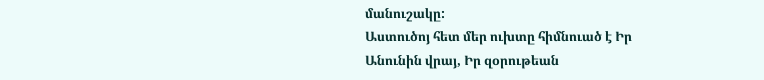մանուշակը:
Աստուծոյ հետ մեր ուխտը հիմնուած է Իր Անունին վրայ, Իր զօրութեան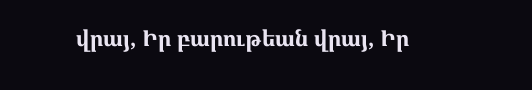վրայ, Իր բարութեան վրայ, Իր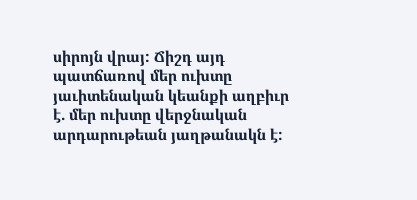սիրոյն վրայ: Ճիշդ այդ պատճառով մեր ուխտը յաւիտենական կեանքի աղբիւր է. մեր ուխտը վերջնական արդարութեան յաղթանակն է: